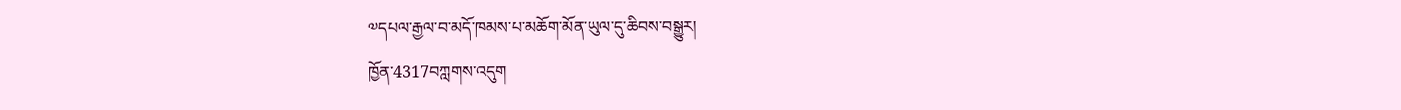༧དཔལ་རྒྱལ་བ་མདོ་ཁམས་པ་མཆོག་མོན་ཡུལ་དུ་ཆིབས་བསྒྱུར།
ཁྱོན་4317བཀླགས་འདུག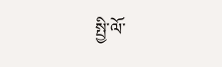སྤྱི་ལོ་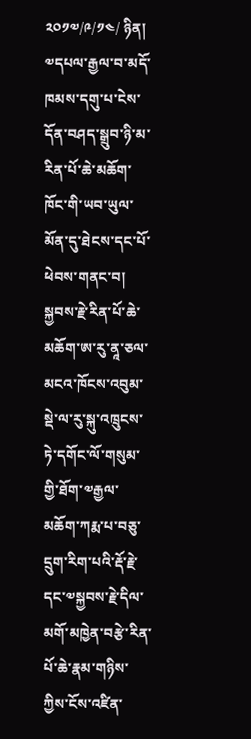༢༠༡༧/༩/༡༤/ ཉིན། ༧དཔལ་རྒྱལ་བ་མདོ་ཁམས་དགུ་པ་ངེས་དོན་བཤད་སྒྲུབ་ཉི་མ་རིན་པོ་ཆེ་མཆོག་ཁོང་གི་ཡབ་ཡུལ་མོན་དུ་ཐེངས་དང་པོ་ཕེབས་གནང་བ།
སྐྱབས་རྗེ་རིན་པོ་ཆེ་མཆོག་ཨ་རུ་ནཱ་ཅལ་མངའ་ཁོངས་འབུམ་སྡེ་ལ་རུ་སྐུ་འཁྲུངས་ཏེ་དགོང་ལོ་གསུམ་གྱི་ཐོག་༧རྒྱལ་མཆོག་ཀརྨ་པ་བཅུ་དྲུག་རིག་པའི་རྡོ་རྗེ་དང་༧སྐྱབས་རྗེ་དིལ་མགོ་མཁྱེན་བརྩེ་རིན་པོ་ཆེ་རྣམ་གཉིས་ཀྱིས་ངོས་འཛིན་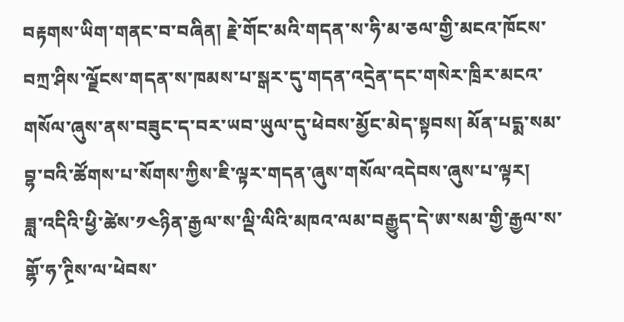བརྟགས་ཡིག་གནང་བ་བཞིན། རྗེ་གོང་མའི་གདན་ས་ཧི་མ་ཅལ་གྱི་མངའ་ཁོངས་བཀྲ་ཤིས་ལྗོངས་གདན་ས་ཁམས་པ་སྒར་དུ་གདན་འདྲེན་དང་གསེར་ཁྲིར་མངའ་གསོལ་ཞུས་ནས་བཟུང་ད་བར་ཡབ་ཡུལ་དུ་ཕེབས་མྱོང་མེད་སྟབས། མོན་པདྨ་སམ་བྷ་བའི་ཚོགས་པ་སོགས་ཀྱིས་ཇི་ལྟར་གདན་ཞུས་གསོལ་འདེབས་ཞུས་པ་ལྟར།
ཟླ་འདིའི་ཕྱི་ཚེས་༡༤ཉིན་རྒྱལ་ས་ལྡི་ལིའི་མཁའ་ལམ་བརྒྱུད་དེ་ཨ་སམ་གྱི་རྒྱལ་ས་གྷོ་ཧ་ཊྲིས་ལ་ཕེབས་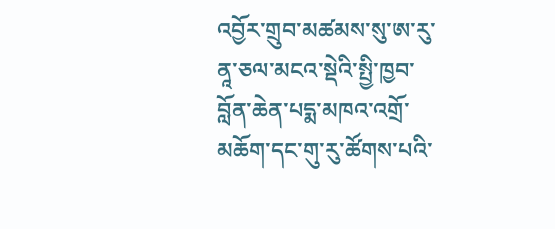འབྱོར་གྲུབ་མཚམས་སུ་ཨ་རུ་ནཱ་ཅལ་མངའ་སྡེའི་སྤྱི་ཁྱབ་བློན་ཆེན་པདྨ་མཁའ་འགྲོ་མཆོག་དང་གུ་རུ་ཚོགས་པའི་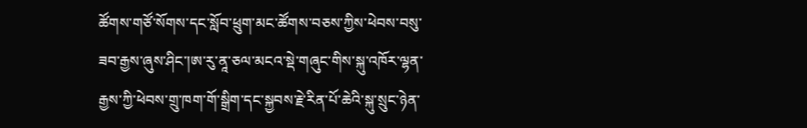ཚོགས་གཙོ་སོགས་དང་སློབ་ཕྲུག་མང་ཚོགས་བཅས་ཀྱིས་ཕེབས་བསུ་ཟབ་རྒྱས་ཞུས་ཤིང་།ཨ་རུ་ནཱ་ཅལ་མངའ་སྡེ་གཞུང་གིས་སྐུ་འཁོར་ལྷན་རྒྱས་ཀྱི་ཕེབས་གྲུ་ཁག་གོ་སྒྲིག་དང་སྐྱབས་རྗེ་རིན་པོ་ཆེའི་སྐུ་སྲུང་ཉེན་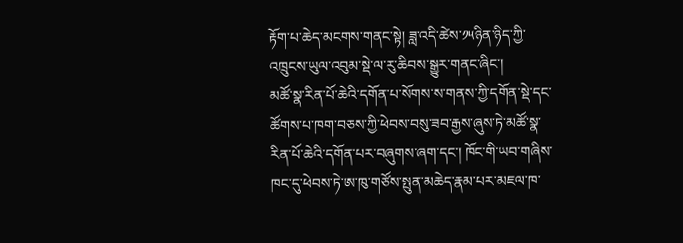རྟོག་པ་ཆེད་མངགས་གནང་སྟེ། ཟླ་འདི་ཚེས་༡༥ཉིན་ཉིད་ཀྱི་འཁྲུངས་ཡུལ་འབུམ་སྡེ་ལ་རུ་ཆིབས་སྒྱུར་གནང་ཞིང་།
མཚོ་སྣ་རིན་པོ་ཆེའི་དགོན་པ་སོགས་ས་གནས་ཀྱི་དགོན་སྡེ་དང་ཚོགས་པ་ཁག་བཅས་ཀྱི་ཕེབས་བསུ་ཟབ་རྒྱས་ཞུས་ཏེ་མཚོ་སྣ་རིན་པོ་ཆེའི་དགོན་པར་བཞུགས་ཞག་དང་། ཁོང་གི་ཡབ་གཞིས་ཁང་དུ་ཕེབས་ཏེ་ཨ་ཁུ་གཙོས་སྤུན་མཆེད་རྣམ་པར་མཇལ་ཁ་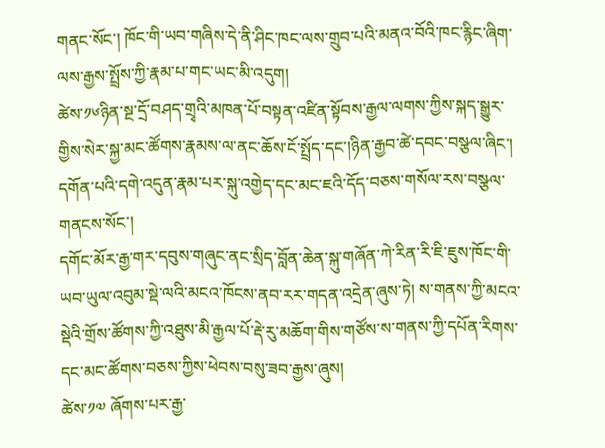གནང་སོང་། ཁོང་གི་ཡབ་གཞིས་དེ་ནི་ཤིང་ཁང་ལས་གྲུབ་པའི་མནའ་བོའི་ཁང་རྙིང་ཞིག་ལས་རྒྱས་སྤྲོས་ཀྱི་རྣམ་པ་གང་ཡང་མི་འདུག།
ཚེས་༡༦ཉིན་སྔ་དྲོ་བཤད་གྲྭའི་མཁན་པོ་བསྟན་འཛིན་སྟོབས་རྒྱལ་ལགས་ཀྱིས་སྐད་སྒྱུར་གྱིས་སེར་སྐྱ་མང་ཚོགས་རྣམས་ལ་ནང་ཆོས་ངོ་སྤྲོད་དང་།ཉིན་རྒྱབ་ཚེ་དབང་བསྩལ་ཞིང་། དགོན་པའི་དགེ་འདུན་རྣམ་པར་སྐུ་འགྱེད་དང་མང་ཇའི་དོད་བཅས་གསོལ་རས་བསྩལ་གནངས་སོང་།
དགོང་མོར་རྒྱ་གར་དབུས་གཞུང་ནང་སྲིད་བློན་ཆེན་སྐུ་གཞོན་ཀེ་རིན་རི་ཇི་ཇུས་ཁོང་གི་ཡབ་ཡུལ་འབུམ་སྡེ་ལའི་མངའ་ཁོངས་ནབ་རར་གདན་འདྲེན་ཞུས་ཏེ། ས་གནས་ཀྱི་མངའ་སྡེའི་གྲོས་ཚོགས་ཀྱི་འཐུས་མི་རྒྱལ་པོ་རྡེ་རུ་མཆོག་གིས་གཙོས་ས་གནས་ཀྱི་དཔོན་རིགས་དང་མང་ཚོགས་བཅས་ཀྱིས་ཕེབས་བསུ་ཟབ་རྒྱས་ཞུས།
ཚེས་༡༧ ཞོགས་པར་རྒྱ་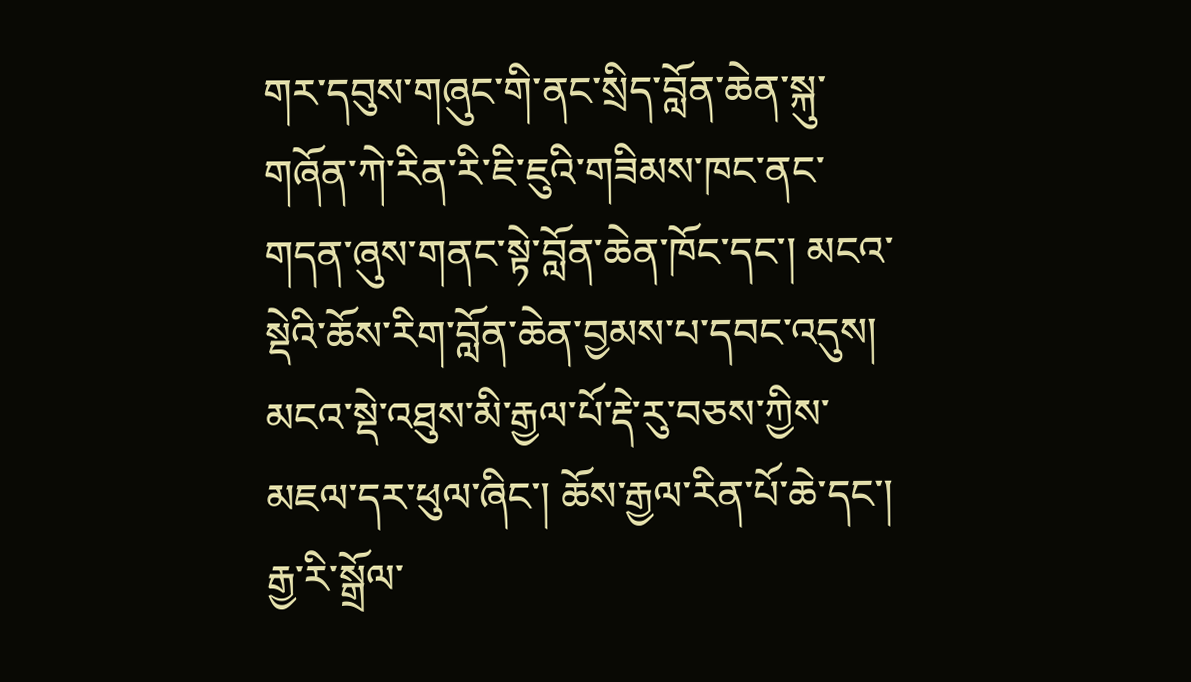གར་དབུས་གཞུང་གི་ནང་སྲིད་བློན་ཆེན་སྐུ་གཞོན་ཀེ་རིན་རི་ཇི་ཇུའི་གཟིམས་ཁང་ནང་གདན་ཞུས་གནང་སྟེ་བློན་ཆེན་ཁོང་དང་། མངའ་སྡེའི་ཆོས་རིག་བློན་ཆེན་བྱམས་པ་དབང་འདུས། མངའ་སྡེ་འཐུས་མི་རྒྱལ་པོ་རྡེ་རུ་བཅས་ཀྱིས་མཇལ་དར་ཕུལ་ཞིང་། ཆོས་རྒྱལ་རིན་པོ་ཆེ་དང་། རྒྱ་རི་སྒྲོལ་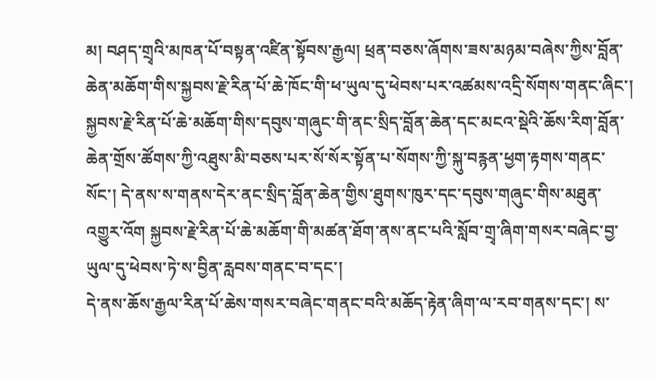མ། བཤད་གྲྭའི་མཁན་པོ་བསྟན་འཛིན་སྟོབས་རྒྱལ། ཕྲན་བཅས་ཞོགས་ཟས་མཉམ་བཞེས་ཀྱིས་བློན་ཆེན་མཆོག་གིས་སྐྱབས་རྗེ་རིན་པོ་ཆེ་ཁོང་གི་ཕ་ཡུལ་དུ་ཕེབས་པར་འཚམས་འདྲི་སོགས་གནང་ཞིང་། སྐྱབས་རྗེ་རིན་པོ་ཆེ་མཆོག་གིས་དབུས་གཞུང་གི་ནང་སྲིད་བློན་ཆེན་དང་མངའ་སྡེའི་ཆོས་རིག་བློན་ཆེན་གྲོས་ཚོགས་ཀྱི་འཐུས་མི་བཅས་པར་སོ་སོར་སྟོན་པ་སོགས་ཀྱི་སྐུ་བརྙན་ཕྱག་རྟགས་གནང་སོང་། དེ་ནས་ས་གནས་དེར་ནང་སྲིད་བློན་ཆེན་གྱིས་ཐུགས་ཁུར་དང་དབུས་གཞུང་གིས་མཐུན་འགྱུར་འོག སྐྱབས་རྗེ་རིན་པོ་ཆེ་མཆོག་གི་མཚན་ཐོག་ནས་ནང་པའི་སློབ་གྲྭ་ཞིག་གསར་བཞེང་བྱ་ཡུལ་དུ་ཕེབས་ཏེ་ས་བྱིན་རླབས་གནང་བ་དང་།
དེ་ནས་ཆོས་རྒྱལ་རིན་པོ་ཆེས་གསར་བཞེང་གནང་བའི་མཆོད་རྟེན་ཞིག་ལ་རབ་གནས་དང་། ས་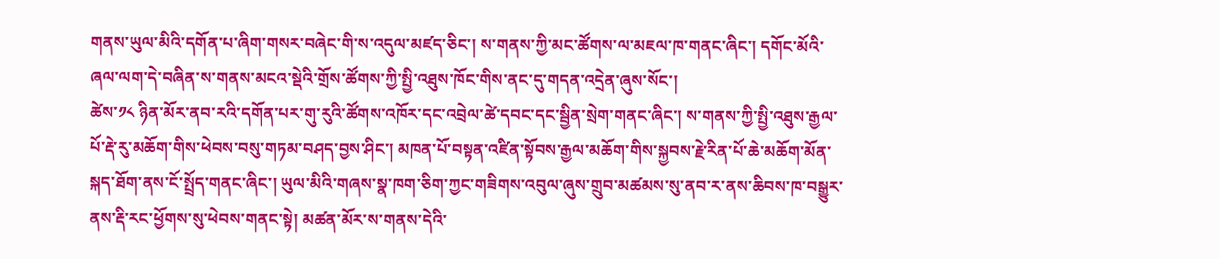གནས་ཡུལ་མིའི་དགོན་པ་ཞིག་གསར་བཞེང་གི་ས་འདུལ་མཛད་ཅིང་། ས་གནས་ཀྱི་མང་ཚོགས་ལ་མཇལ་ཁ་གནང་ཞིང་། དགོང་མོའི་ཞལ་ལག་དེ་བཞིན་ས་གནས་མངའ་སྡེའི་གྲོས་ཚོགས་ཀྱི་སྤྱི་འཐུས་ཁོང་གིས་ནང་དུ་གདན་འདྲེན་ཞུས་སོང་།
ཚེས་༡༨ ཉིན་མོར་ནབ་རའི་དགོན་པར་གུ་རུའི་ཚོགས་འཁོར་དང་འབྲེལ་ཚེ་དབང་དང་སྦྱིན་སྲེག་གནང་ཞིང་། ས་གནས་ཀྱི་སྤྱི་འཐུས་རྒྱལ་པོ་རྡེ་རུ་མཆོག་གིས་ཕེབས་བསུ་གཏམ་བཤད་བྱས་ཤིང་། མཁན་པོ་བསྟན་འཛིན་སྟོབས་རྒྱལ་མཆོག་གིས་སྐྱབས་རྗེ་རིན་པོ་ཆེ་མཆོག་མོན་སྐད་ཐོག་ནས་ངོ་སྤྲོད་གནང་ཞིང་། ཡུལ་མིའི་གཞས་སྣ་ཁག་ཅིག་ཀྱང་གཟིགས་འབུལ་ཞུས་གྲུབ་མཚམས་སུ་ནབ་ར་ནས་ཆིབས་ཁ་བསྒྱུར་ནས་རྡི་རང་ཕྱོགས་སུ་ཕེབས་གནང་སྟེ། མཚན་མོར་ས་གནས་དེའི་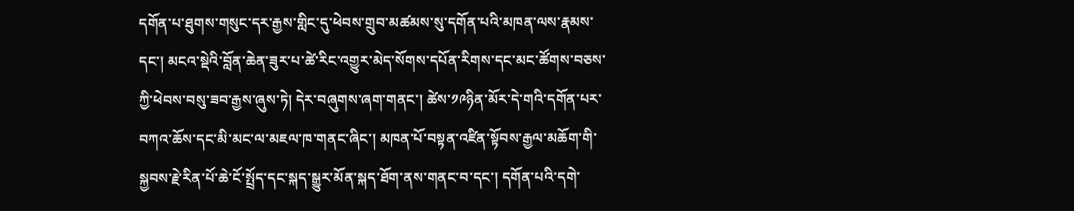དགོན་པ་ཐུགས་གསུང་དར་རྒྱས་གླིང་དུ་ཕེབས་གྲུབ་མཚམས་སུ་དགོན་པའི་མཁན་ལས་རྣམས་དང་། མངའ་སྡེའི་བློན་ཆེན་ཟུར་པ་ཚེ་རིང་འགྱུར་མེད་སོགས་དཔོན་རིགས་དང་མང་ཚོགས་བཅས་ཀྱི་ཕེབས་བསུ་ཟབ་རྒྱས་ཞུས་ཏེ། དེར་བཞུགས་ཞག་གནང་། ཚེས་༡༩ཉིན་མོར་དེ་གའི་དགོན་པར་བཀའ་ཆོས་དང་མི་མང་ལ་མཇལ་ཁ་གནང་ཞིང་། མཁན་པོ་བསྟན་འཛིན་སྟོབས་རྒྱལ་མཆོག་གི་སྐྱབས་རྗེ་རིན་པོ་ཆེ་ངོ་སྤྲོད་དང་སྐད་སྒྱུར་མོན་སྐད་ཐོག་ནས་གནང་བ་དང་། དགོན་པའི་དགེ་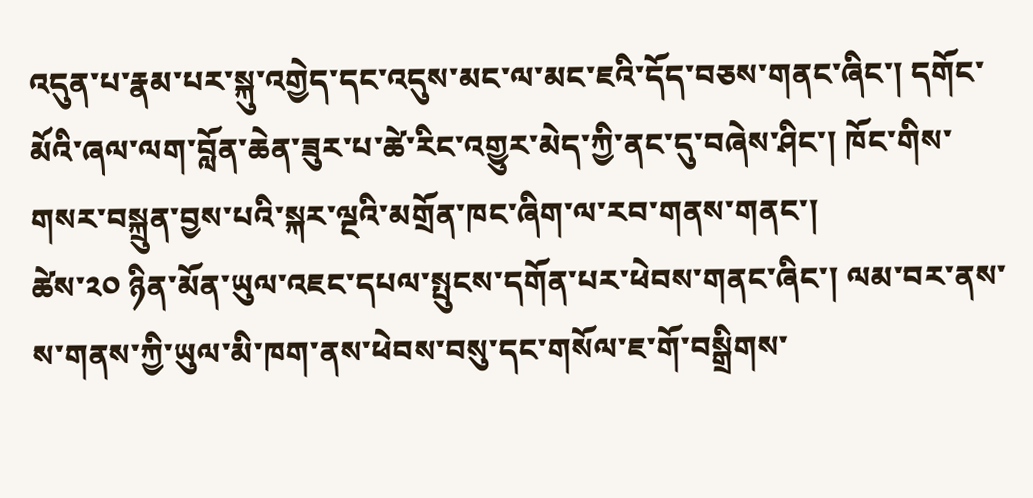འདུན་པ་རྣམ་པར་སྐུ་འགྱེད་དང་འདུས་མང་ལ་མང་ཇའི་དོད་བཅས་གནང་ཞིང་། དགོང་མོའི་ཞལ་ལག་བློན་ཆེན་ཟུར་པ་ཚེ་རིང་འགྱུར་མེད་ཀྱི་ནང་དུ་བཞེས་ཤིང་། ཁོང་གིས་གསར་བསྐྲུན་བྱས་པའི་སྐར་ལྔའི་མགྲོན་ཁང་ཞིག་ལ་རབ་གནས་གནང་།
ཚེས་༢༠ ཉིན་མོན་ཡུལ་འཇང་དཔལ་སྤུངས་དགོན་པར་ཕེབས་གནང་ཞིང་། ལམ་བར་ནས་ས་གནས་ཀྱི་ཡུལ་མི་ཁག་ནས་ཕེབས་བསུ་དང་གསོལ་ཇ་གོ་བསྒྲིགས་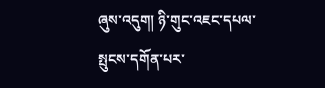ཞུས་འདུག། ཉི་གུང་འཇང་དཔལ་སྤུངས་དགོན་པར་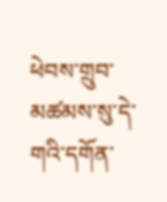ཕེབས་གྲུབ་མཚམས་སུ་དེ་གའི་དགོན་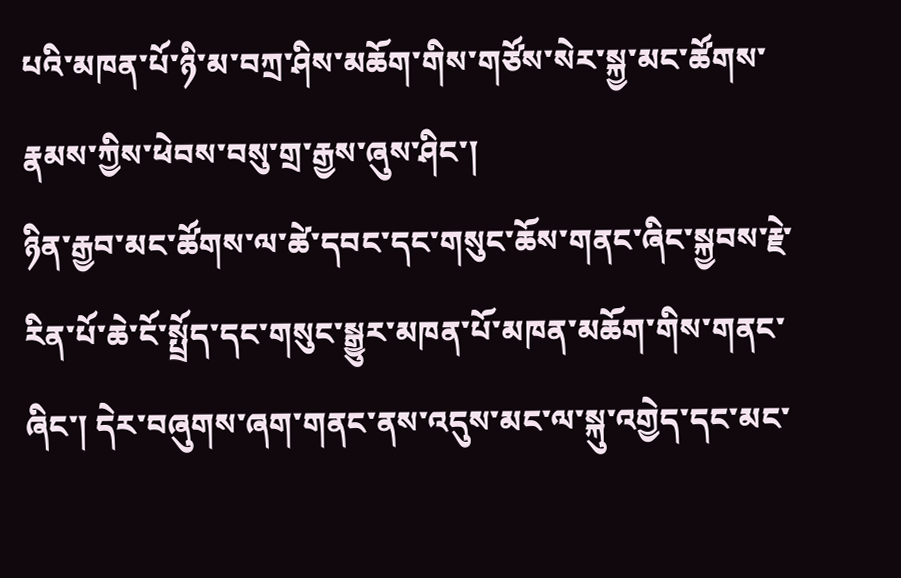པའི་མཁན་པོ་ཉི་མ་བཀྲ་ཤིས་མཆོག་གིས་གཙོས་སེར་སྐྱ་མང་ཚོགས་རྣམས་ཀྱིས་ཕེབས་བསུ་གྲ་རྒྱས་ཞུས་ཤིང་།
ཉིན་རྒྱབ་མང་ཚོགས་ལ་ཚེ་དབང་དང་གསུང་ཆོས་གནང་ཞིང་སྐྱབས་རྗེ་རིན་པོ་ཆེ་ངོ་སྤྲོད་དང་གསུང་སྒྱུར་མཁན་པོ་མཁན་མཆོག་གིས་གནང་ཞིང་། དེར་བཞུགས་ཞག་གནང་ནས་འདུས་མང་ལ་སྐུ་འགྱེད་དང་མང་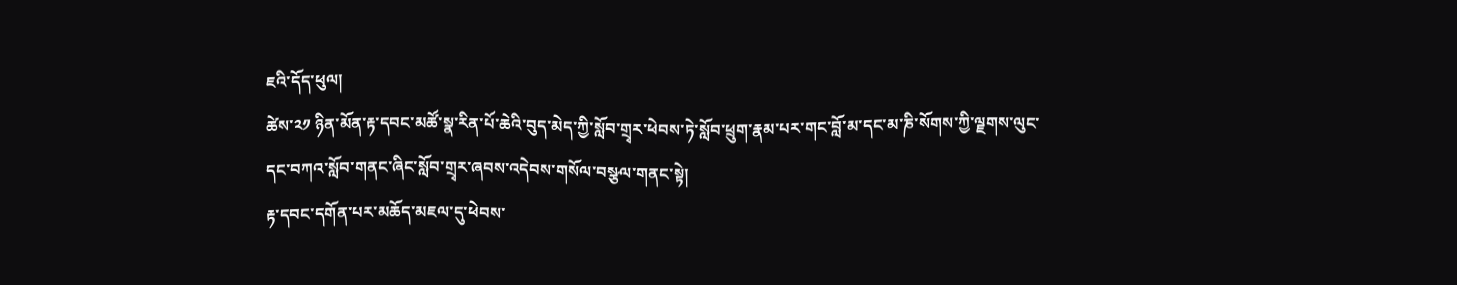ཇའི་དོད་ཕུལ།
ཚེས་༢༡ ཉིན་མོན་རྟ་དབང་མཚོ་སྣ་རིན་པོ་ཆེའི་བུད་མེད་ཀྱི་སློབ་གྲྭར་ཕེབས་ཏེ་སློབ་ཕྲུག་རྣམ་པར་གང་བློ་མ་དང་མ་ཎི་སོགས་ཀྱི་ལྗགས་ལུང་དང་བཀའ་སློབ་གནང་ཞིང་སློབ་གྲྭར་ཞབས་འདེབས་གསོལ་བསྩལ་གནང་སྟེ།
རྟ་དབང་དགོན་པར་མཆོད་མཇལ་དུ་ཕེབས་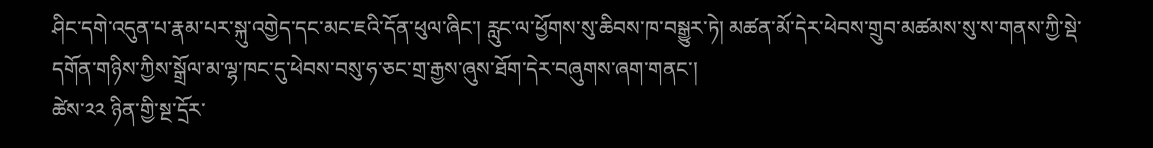ཤིང་དགེ་འདུན་པ་རྣམ་པར་སྐུ་འགྱེད་དང་མང་ཇའི་དོན་ཕུལ་ཞིང་། རླུང་ལ་ཕྱོགས་སུ་ཆིབས་ཁ་བསྒྱུར་ཏེ། མཚན་མོ་དེར་ཕེབས་གྲུབ་མཚམས་སུ་ས་གནས་ཀྱི་སྡེ་དགོན་གཉིས་ཀྱིས་སྒྲོལ་མ་ལྷ་ཁང་དུ་ཕེབས་བསུ་ཧ་ཅང་གྲ་རྒྱས་ཞུས་ཐོག་དེར་བཞུགས་ཞག་གནང་།
ཚེས་༢༢ ཉིན་གྱི་སྔ་དྲོར་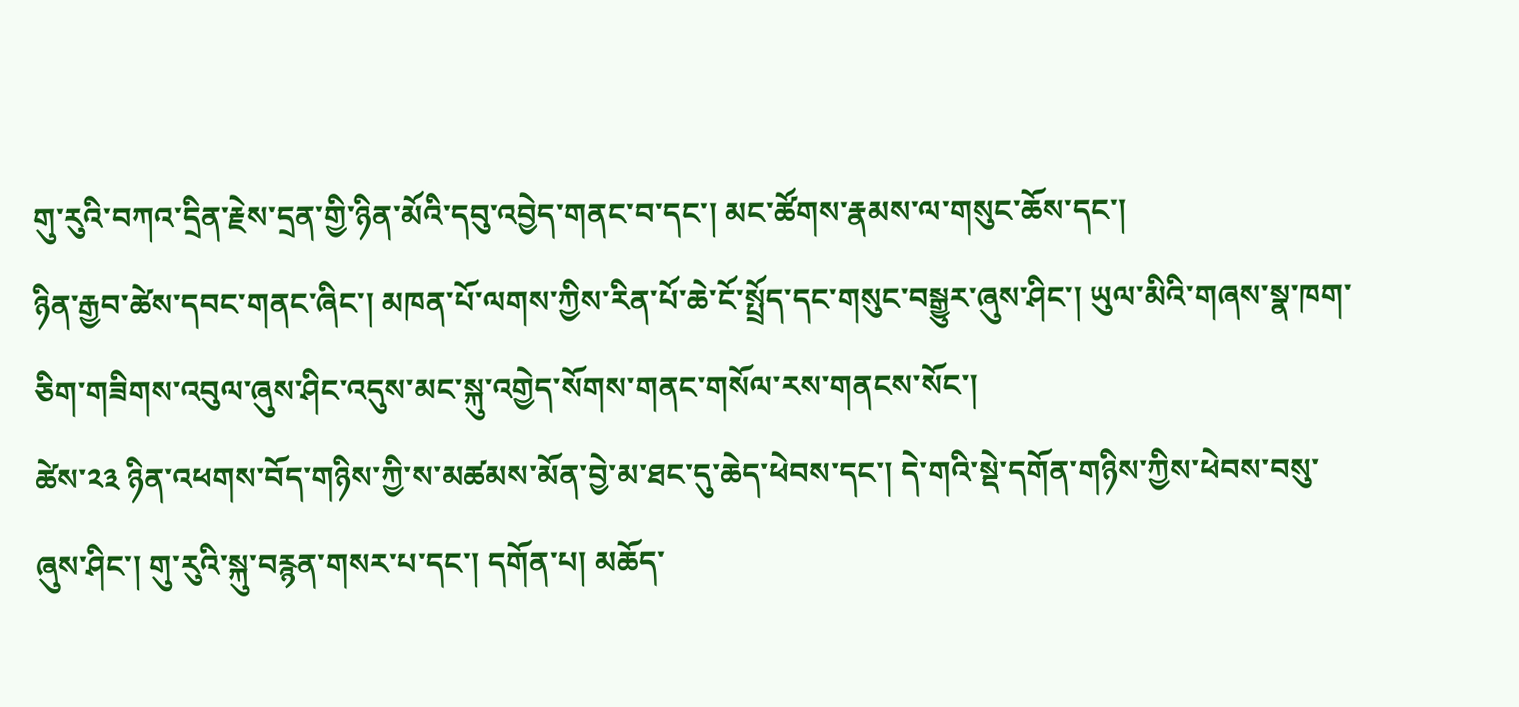གུ་རུའི་བཀའ་དྲིན་རྗེས་དྲན་གྱི་ཉིན་མོའི་དབུ་འབྱེད་གནང་བ་དང་། མང་ཚོགས་རྣམས་ལ་གསུང་ཆོས་དང་།
ཉིན་རྒྱབ་ཚེས་དབང་གནང་ཞིང་། མཁན་པོ་ལགས་ཀྱིས་རིན་པོ་ཆེ་ངོ་སྤྲོད་དང་གསུང་བསྒྱུར་ཞུས་ཤིང་། ཡུལ་མིའི་གཞས་སྣ་ཁག་ཅིག་གཟིགས་འབུལ་ཞུས་ཤིང་འདུས་མང་སྐུ་འགྱེད་སོགས་གནང་གསོལ་རས་གནངས་སོང་།
ཚེས་༢༣ ཉིན་འཕགས་བོད་གཉིས་ཀྱི་ས་མཚམས་མོན་བྱེ་མ་ཐང་དུ་ཆེད་ཕེབས་དང་། དེ་གའི་སྡེ་དགོན་གཉིས་ཀྱིས་ཕེབས་བསུ་ཞུས་ཤིང་། གུ་རུའི་སྐུ་བརྙན་གསར་པ་དང་། དགོན་པ། མཆོད་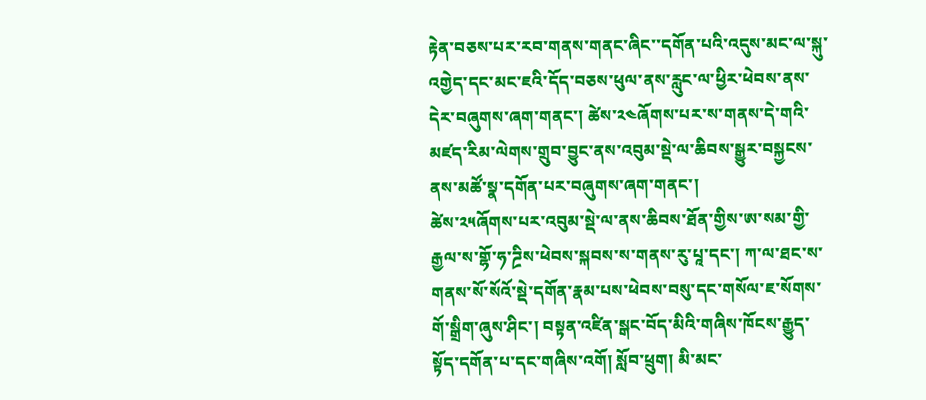རྟེན་བཅས་པར་རབ་གནས་གནང་ཞིང་་དགོན་པའི་འདུས་མང་ལ་སྐུ་འགྱེད་དང་མང་ཇའི་དོད་བཅས་ཕུལ་ནས་རླུང་ལ་ཕྱིར་ཕེབས་ནས་དེར་བཞུགས་ཞག་གནང་། ཚེས་༢༤ཞོགས་པར་ས་གནས་དེ་གའི་མཛད་རིམ་ལེགས་གྲུབ་བྱུང་ནས་འབུམ་སྡེ་ལ་ཆིབས་སྒྱུར་བསྐྱངས་ནས་མཚོ་སྣ་དགོན་པར་བཞུགས་ཞག་གནང་།
ཚེས་༢༥ཞོགས་པར་འབུམ་སྡེ་ལ་ནས་ཆིབས་ཐོན་གྱིས་ཨ་སམ་གྱི་རྒྱལ་ས་གྷོ་ཧ་ཌྲིས་ཕེབས་སྐབས་ས་གནས་རུ་པཱ་དང་། ཀ་ལ་ཐང་ས་གནས་སོ་སོའོ་སྡེ་དགོན་རྣམ་པས་ཕེབས་བསུ་དང་གསོལ་ཇ་སོགས་གོ་སྒྲིག་ཞུས་ཤིང་། བསྟན་འཛིན་སྒང་བོད་མིའི་གཞིས་ཁོངས་རྒྱུད་སྟོད་དགོན་པ་དང་གཞིས་འགོ། སློབ་ཕྲུག། མི་མང་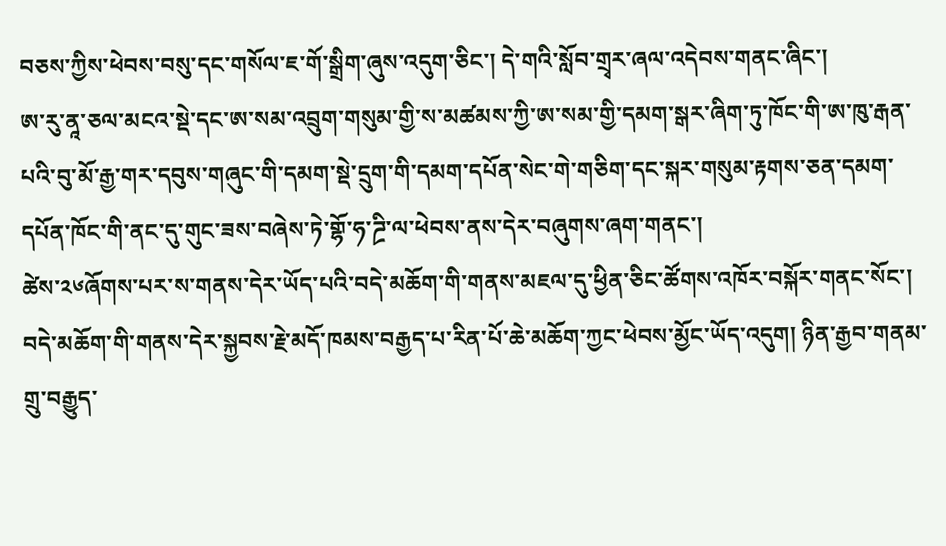བཅས་ཀྱིས་ཕེབས་བསུ་དང་གསོལ་ཇ་གོ་སྒྲིག་ཞུས་འདུག་ཅིང་། དེ་གའི་སློབ་གྲྭར་ཞལ་འདེབས་གནང་ཞིང་།
ཨ་རུ་ནཱ་ཅལ་མངའ་སྡེ་དང་ཨ་སམ་འབྲུག་གསུམ་གྱི་ས་མཚམས་ཀྱི་ཨ་སམ་གྱི་དམག་སྒར་ཞིག་ཏུ་ཁོང་གི་ཨ་ཁུ་རྒན་པའི་བུ་མོ་རྒྱ་གར་དབུས་གཞུང་གི་དམག་སྡེ་དྲུག་གི་དམག་དཔོན་སེང་གེ་གཅིག་དང་སྐར་གསུམ་རྟགས་ཅན་དམག་དཔོན་ཁོང་གི་ནང་དུ་གུང་ཟས་བཞེས་ཏེ་གྷོ་ཧ་ཌྲི་ལ་ཕེབས་ནས་དེར་བཞུགས་ཞག་གནང་།
ཚེས་༢༦ཞོགས་པར་ས་གནས་དེར་ཡོད་པའི་བདེ་མཆོག་གི་གནས་མཇལ་དུ་ཕྱིན་ཅིང་ཚོགས་འཁོར་བསྐོར་གནང་སོང་། བདེ་མཆོག་གི་གནས་དེར་སྐྱབས་རྗེ་མདོ་ཁམས་བརྒྱད་པ་རིན་པོ་ཆེ་མཆོག་ཀྱང་ཕེབས་མྱོང་ཡོད་འདུག། ཉིན་རྒྱབ་གནམ་གྲུ་བརྒྱུད་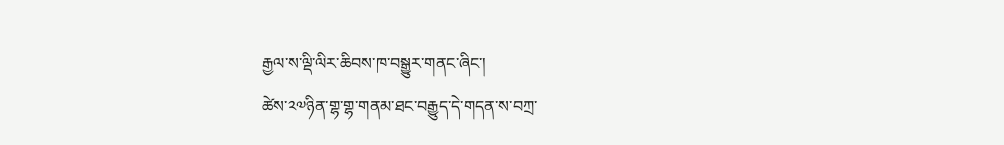རྒྱལ་ས་ལྡི་ལིར་ཆིབས་ཁ་བསྒྱུར་གནང་ཞིང་།
ཚེས་༢༧ཉིན་གྷ་གྷ་གནམ་ཐང་བརྒྱུད་དེ་གདན་ས་བཀྲ་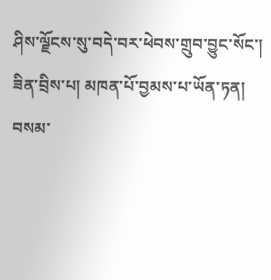ཤིས་ལྗོངས་སུ་བདེ་བར་ཕེབས་གྲུབ་བྱུང་སོང་།
ཟིན་བྲིས་པ། མཁན་པོ་བྱམས་པ་ཡོན་ཏན།
བསམ་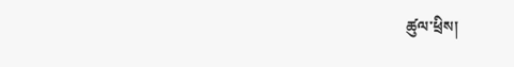ཚུལ་ཕྲིས།